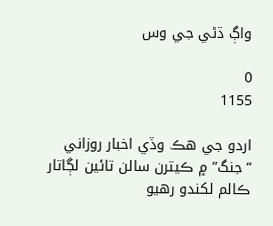واڳ ڌڻي جي وس

0
1155

اردو جي هڪ وڏي اخبار روزاني “جنگ” ۾ ڪيترن سالن تائين لڳاتار ڪالم لکندو رهيو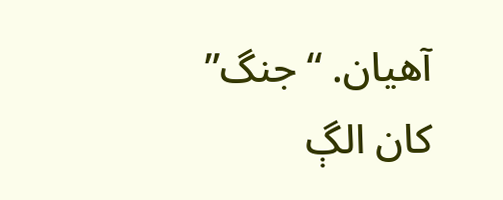آهيان. “جنگ” کان الڳ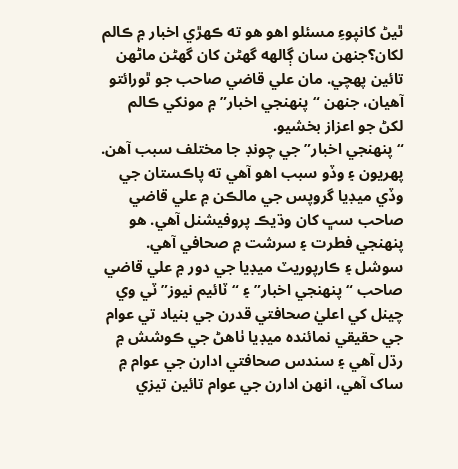ٿيڻ کانپوءِ مسئلو اهو هو ته ڪهڙي اخبار ۾ ڪالم لکان؟جنهن سان ڳالهه گهڻن کان گهڻن ماڻهن تائين پهچي. مان علي قاضي صاحب جو ٿورائتو آهيان، جنهن “پنهنجي اخبار” ۾ مونکي ڪالم لکڻ جو اعزاز بخشيو.
“پنهنجي اخبار” جي چونڊ جا مختلف سبب آهن. پهريون ۽ وڏو سبب اهو آهي ته پاڪستان جي وڏي ميڊيا گروپس جي مالڪن ۾ علي قاضي صاحب سڀ کان وڌيڪ پروفيشنل آهي. هو پنهنجي فطرت ۽ سرشت ۾ صحافي آهي. سوشل ۽ ڪارپوريٽ ميڊيا جي دور ۾ علي قاضي صاحب “پنهنجي اخبار” ۽ “ٽائيم نيوز” ٽي وي چينل کي اعليٰ صحافتي قدرن جي بنياد تي عوام جي حقيقي نمائنده ميڊيا ٺاهڻ جي ڪوشش ۾ رڌل آهي ۽ سندس صحافتي ادارن جي عوام ۾ ساک آهي، انهن ادارن جي عوام تائين تيزي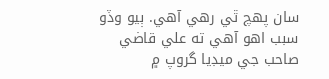سان پهچ ٿي رهي آهي. ٻيو وڏو سبب اهو آهي ته علي قاضي صاحب جي ميڊيا گروپ ۾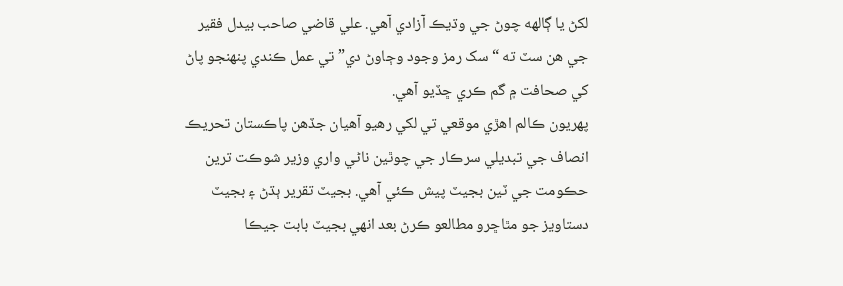لکڻ يا ڳالهه چوڻ جي وڌيڪ آزادي آهي. علي قاضي صاحب بيدل فقير جي هن سٽ ته “ سک رمز وجود وڄاوڻ دي” تي عمل ڪندي پنهنجو پاڻ کي صحافت ۾ گم ڪري ڇڏيو آهي.
پهريون ڪالم اهڙي موقعي تي لکي رهيو آهيان جڏهن پاڪستان تحريڪ انصاف جي تبديلي سرڪار جي چوٿين ناڻي واري وزير شوڪت ترين حڪومت جي ٽين بجيٽ پيش ڪئي آهي. بجيٽ تقرير ٻڌڻ ۽ بجيٽ دستاويز جو مٿاڇرو مطالعو ڪرڻ بعد انهي بجيٽ بابت جيڪا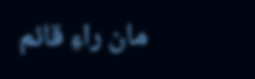مان راءِ قائم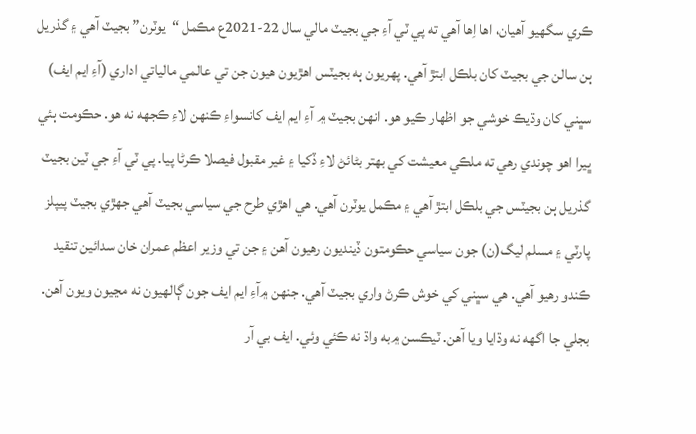ڪري سگهيو آهيان، اها اِها آهي ته پي ٽي آءِ جي بجيٽ مالي سال 22-2021ع مڪمل “يوٽرن” بجيٽ آهي ۽ گذريل ٻن سالن جي بجيٽ کان بلڪل ابتڙ آهي. پهريون ٻه بجيٽس اهڙيون هيون جن تي عالمي مالياتي اداري (آءِ ايم ايف) سڀني کان وڌيڪ خوشي جو اظهار ڪيو هو. انهن بجيٽ ۾ آءِ ايم ايف کانسواءِ ڪنهن لاءِ ڪجهه نه هو. حڪومت ٻئي ڀيرا اهو چوندي رهي ته ملڪي معيشت کي بهتر بڻائڻ لاءِ ڏکيا ۽ غير مقبول فيصلا ڪرڻا پيا. پي ٽي آءِ جي ٽين بجيٽ گذريل ٻن بجيٽس جي بلڪل ابتڙ آهي ۽ مڪمل يوٽرن آهي. هي اهڙي طرح جي سياسي بجيٽ آهي جهڙي بجيٽ پيپلز پارٽي ۽ مسلم ليگ(ن) جون سياسي حڪومتون ڏينديون رهيون آهن ۽ جن تي وزير اعظم عمران خان سدائين تنقيد ڪندو رهيو آهي. هي سڀني کي خوش ڪرڻ واري بجيٽ آهي. جنهن ۾آءِ ايم ايف جون ڳالهيون نه مڃيون ويون آهن. بجلي جا اگهه نه وڌايا ويا آهن. ٽيڪسن ۾به واڌ نه ڪئي وئي. ايف بي آر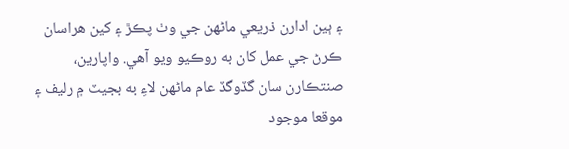۽ ٻين ادارن ذريعي ماڻهن جي وٺ پڪڙ ۽ کين هراسان ڪرڻ جي عمل کان به روڪيو ويو آهي. واپارين، صنتڪارن سان گڏوگڏ عام ماڻهن لاءِ به بجيٽ ۾ رليف ۽ موقعا موجود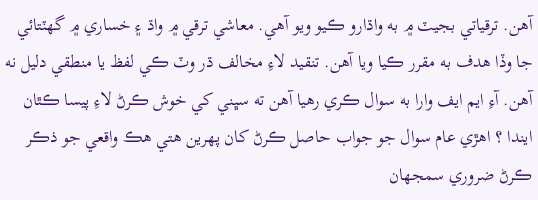آهن. ترقياتي بجيٽ ۾ به واڌارو ڪيو ويو آهي. معاشي ترقي ۾ واڌ ۽ خساري ۾ گهٽتائي جا وڏا هدف به مقرر ڪيا ويا آهن. تنقيد لاءِ مخالف ڌر وٽ ڪي لفظ يا منطقي دليل نه آهن. آءِ ايم ايف وارا به سوال ڪري رهيا آهن ته سڀني کي خوش ڪرڻ لاءِ پيسا ڪٿان ايندا ؟ اهڙي عام سوال جو جواب حاصل ڪرڻ کان پهرين هتي هڪ واقعي جو ذڪر ڪرڻ ضروري سمجهان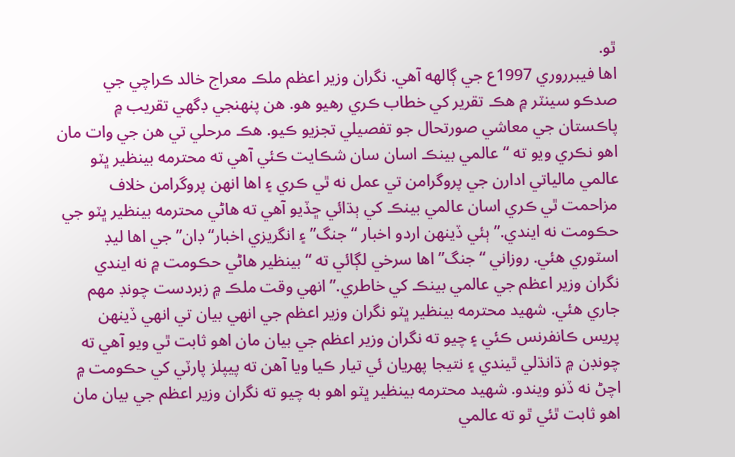ٿو.
اها فيبرروري 1997ع جي ڳالهه آهي. نگران وزير اعظم ملڪ معراج خالد ڪراچي جي صدڪو سينٽر ۾ هڪ تقرير کي خطاب ڪري رهيو هو. هن پنهنجي ڊگهي تقريب ۾ پاڪستان جي معاشي صورتحال جو تفصيلي تجزيو ڪيو. هڪ مرحلي تي هن جي وات مان اهو نڪري ويو ته “عالمي بينڪ اسان سان شڪايت ڪئي آهي ته محترمه بينظير ڀٽو عالمي مالياتي ادارن جي پروگرامن تي عمل نه ٿي ڪري ۽ اها انهن پروگرامن خلاف مزاحمت ٿي ڪري اسان عالمي بينڪ کي ٻڌائي ڇڏيو آهي ته هاڻي محترمه بينظير ڀٽو جي حڪومت نه ايندي.” ٻئي ڏينهن اردو اخبار “جنگ” ۽ انگريزي اخبار“ڊان” جي اها ليڊ اسٽوري هئي. روزاني “جنگ” اها سرخي لڳائي ته “بينظير هاڻي حڪومت ۾ نه ايندي نگران وزير اعظم جي عالمي بينڪ کي خاطري.” انهي وقت ملڪ ۾ زبردست چونڊ مهم جاري هئي. شهيد محترمه بينظير ڀٽو نگران وزير اعظم جي انهي بيان تي انهي ڏينهن پريس ڪانفرنس ڪئي ۽ چيو ته نگران وزير اعظم جي بيان مان اهو ثابت ٿي ويو آهي ته چونڊن ۾ ڌانڌلي ٿيندي ۽ نتيجا پهريان ئي تيار ڪيا ويا آهن ته پيپلز پارٽي کي حڪومت ۾ اچڻ نه ڏنو ويندو. شهيد محترمه بينظير ڀٽو اهو به چيو ته نگران وزير اعظم جي بيان مان اهو ثابت ٿئي ٿو ته عالمي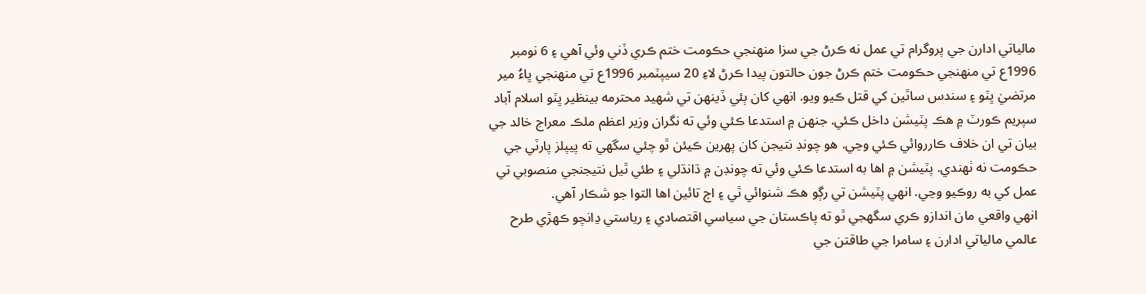مالياتي ادارن جي پروگرام تي عمل نه ڪرڻ جي سزا منهنجي حڪومت ختم ڪري ڏني وئي آهي ۽ 6 نومبر 1996ع تي منهنجي حڪومت ختم ڪرڻ جون حالتون پيدا ڪرڻ لاءِ 20 سيپٽمبر 1996ع تي منهنجي ڀاءُ مير مرتضيٰ ڀٽو ۽ سندس ساٿين کي قتل ڪيو ويو. انهي کان ٻئي ڏينهن تي شهيد محترمه بينظير ڀٽو اسلام آباد سپريم ڪورٽ ۾ هڪ پٽيشن داخل ڪئي. جنهن ۾ استدعا ڪئي وئي ته نگران وزير اعظم ملڪ معراج خالد جي بيان تي ان خلاف ڪارروائي ڪئي وڃي. هو چونڊ نتيجن کان پهرين ڪيئن ٿو چئي سگهي ته پيپلز پارٽي جي حڪومت نه ٺهندي. پٽيشن ۾ اها به استدعا ڪئي وئي ته چونڊن ۾ ڌانڌلي ۽ طئي ٿيل نتيجنجي منصوبي تي عمل کي به روڪيو وڃي. انهي پٽيشن تي رڳو هڪ شنوائي ٿي ۽ اڄ تائين اها التوا جو شڪار آهي.
انهي واقعي مان اندازو ڪري سگهجي ٿو ته پاڪستان جي سياسي اقتصادي ۽ رياستي ڍانچو ڪهڙي طرح عالمي مالياتي ادارن ۽ سامرا جي طاقتن جي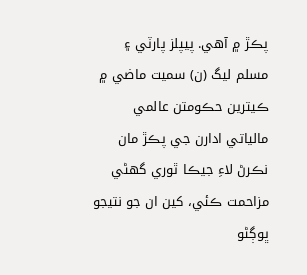پڪڙ ۾ آهي. پيپلز پارٽي ۽ مسلم ليگ (ن) سميت ماضي ۾ ڪيترين حڪومتن عالمي مالياتي ادارن جي پڪڙ مان نڪرڻ لاءِ جيڪا ٿوري گهڻي مزاحمت ڪئي، کين ان جو نتيجو ڀوڳڻو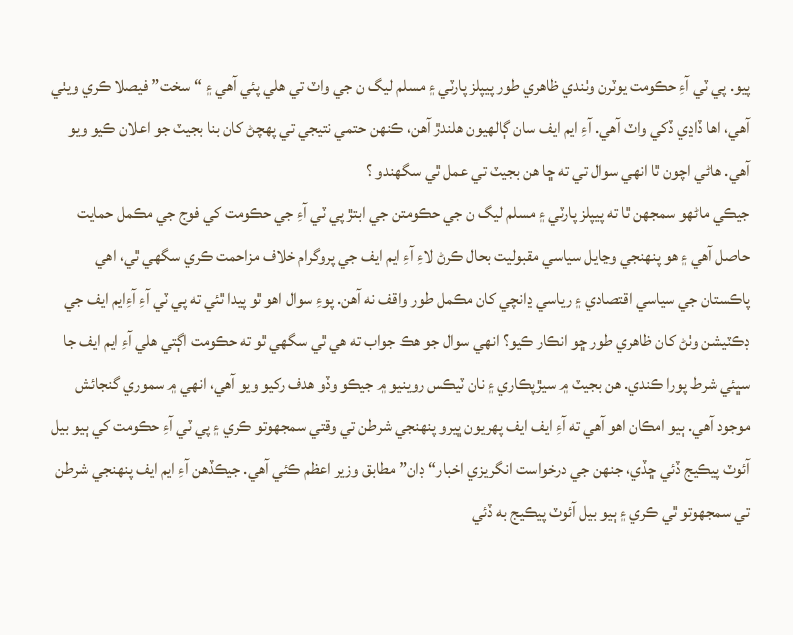پيو. پي ٽي آءِ حڪومت يوٽرن وٺندي ظاهري طور پيپلز پارٽي ۽ مسلم ليگ ن جي واٽ تي هلي پئي آهي ۽ “سخت” فيصلا ڪري ويٺي آهي، اها ڏاڍي ڏکي واٽ آهي. آءِ ايم ايف سان ڳالهيون هلندڙ آهن، ڪنهن حتمي نتيجي تي پهچڻ کان بنا بجيٽ جو اعلان ڪيو ويو آهي. هاڻي اچون ٿا انهي سوال تي ته ڇا هن بجيٽ تي عمل ٿي سگهندو ؟
جيڪي ماڻهو سمجهن ٿا ته پيپلز پارٽي ۽ مسلم ليگ ن جي حڪومتن جي ابتڙ پي ٽي آءِ جي حڪومت کي فوج جي مڪمل حمايت حاصل آهي ۽ هو پنهنجي وڃايل سياسي مقبوليت بحال ڪرڻ لاءِ آءِ ايم ايف جي پروگرام خلاف مزاحمت ڪري سگهي ٿي، اهي پاڪستان جي سياسي اقتصادي ۽ رياسي ڍانچي کان مڪمل طور واقف نه آهن. پوءِ سوال اهو ٿو پيدا ٿئي ته پي ٽي آءِ آءِايم ايف جي ڊڪٽيشن وٺڻ کان ظاهري طور ڇو انڪار ڪيو؟ انهي سوال جو هڪ جواب ته هي ٿي سگهي ٿو ته حڪومت اڳتي هلي آءِ ايم ايف جا سڀئي شرط پورا ڪندي. هن بجيٽ ۾ سيڙپڪاري ۽ نان ٽيڪس روينيو ۾ جيڪو وڏو هدف رکيو ويو آهي، انهي ۾ سموري گنجائش موجود آهي. ٻيو امڪان اهو آهي ته آءِ ايف ايف پهريون ڀيرو پنهنجي شرطن تي وقتي سمجهوتو ڪري ۽ پي ٽي آءِ حڪومت کي ٻيو بيل آئوٽ پيڪيج ڏئي ڇڏي، جنهن جي درخواست انگريزي اخبار“ ڊان” مطابق وزير اعظم ڪئي آهي. جيڪڏهن آءِ ايم ايف پنهنجي شرطن تي سمجهوتو ٿي ڪري ۽ ٻيو بيل آئوٽ پيڪيج به ڏئي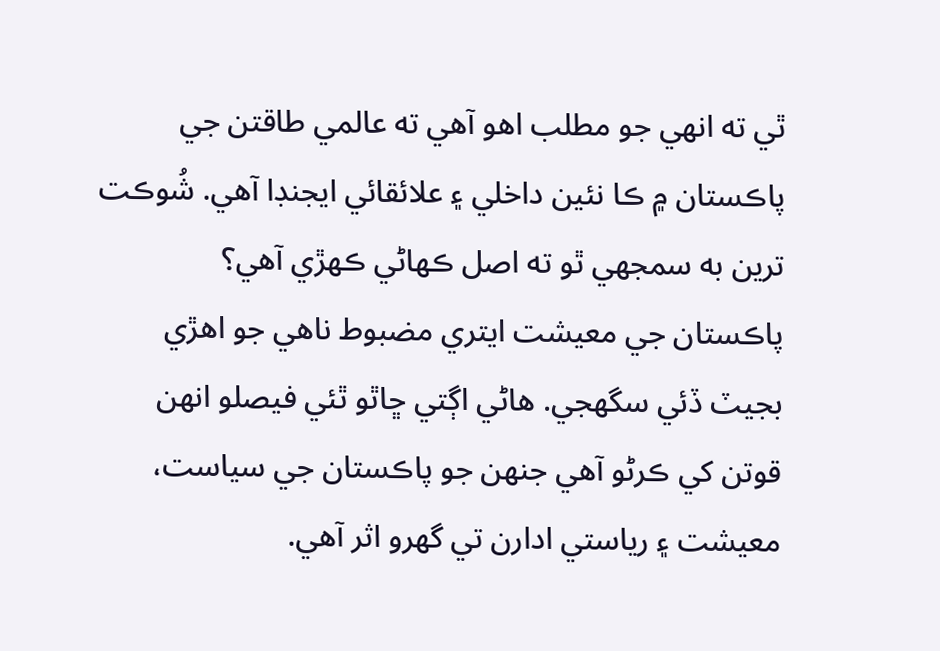ٿي ته انهي جو مطلب اهو آهي ته عالمي طاقتن جي پاڪستان ۾ ڪا نئين داخلي ۽ علائقائي ايجنڊا آهي. شُوڪت ترين به سمجهي ٿو ته اصل ڪهاڻي ڪهڙي آهي؟
پاڪستان جي معيشت ايتري مضبوط ناهي جو اهڙي بجيٽ ڏئي سگهجي. هاڻي اڳتي ڇاٿو ٿئي فيصلو انهن قوتن کي ڪرڻو آهي جنهن جو پاڪستان جي سياست، معيشت ۽ رياستي ادارن تي گهرو اثر آهي.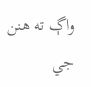واڳ ته هنن جي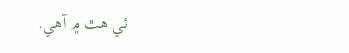ئي هٿ ۾ آهي.